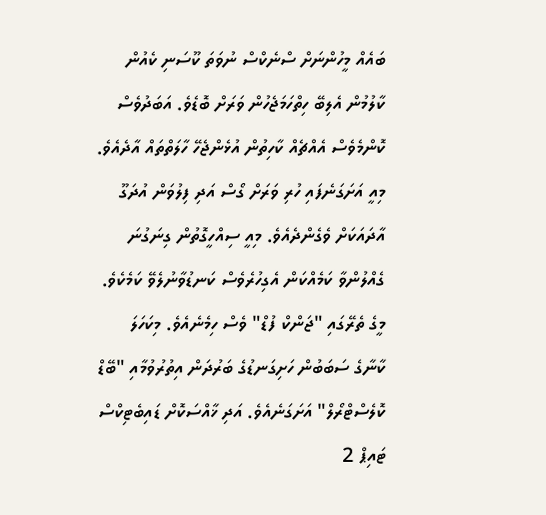ބައެއް މީހުންނަށް ސްނެކްސް ނުވަތަ ކޫސަނި ކެއުން ކާލުމުން އެލިބޭ ހިތްހަމަޖެހުން ވަރަށް ބޮޑެވެ. އަބަދުވެސް ކޮންމެވެސް އެއްޗެއް ކާހިތުން އުޅެންޖެހޭ ހާލަތްތައް އާދެއެވެ. މިއީ އަށަގަނެފައި ހުރި ވަރަށް ގޯސް އަދި ފިލުވަން އުދަގޫ އާދައަކަށް ވެގެންދެއެވެ. މިއީ ސިއްހީގޮތުން ގިނަގުނަ ގެއްލުންވާ ކަމެއްކަން އެގިހުރެވެސް ކަނޑުވާނުލެވޭ ކަމެކެވެ. މީގެ ތެރޭގައި "ޖަންކް ފުޑް" ވެސް ހިމެނެއެވެ. މިކަހަލަ ކާނާގެ ސަބަބުން ހަށިގަނޑުގެ ބަރުދަން އިތުރުވުމާއި "ބޭޑް ކޮލެސްޓްރޯލް" އަށަގަނެއެވެ. އަދި ޚާއްސަކޮށް ޑައިބެޓިކްސް ޓައިޕް 2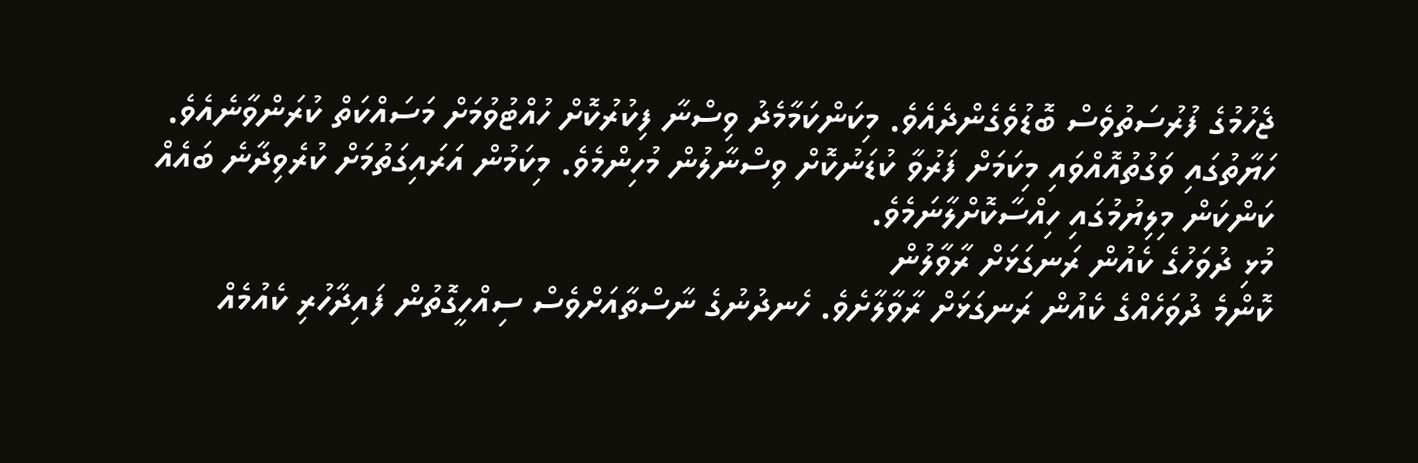ޖެހުމުގެ ފުރުސަތުވެސް ބޮޑުވެގެންދެއެވެ. މިކަންކަމާމެދު ވިސްނާ ފިކުރުކޮށް ހުއްޓުވުމަށް މަސައްކަތް ކުރަންވާނެއެވެ. ހަޔާތުގައި ވަގުތުއޮއްވައި މިކަމަށް ފަރުވާ ކުޑަނުކޮށް ވިސްނާލުން މުހިންމެވެ. މިކަމުން އަރައިގަތުމަށް ކުރެވިދާނެ ބައެއް ކަންކަން މިލިޔުމުގައި ހިއްސާކޮށްލާނަމެވެ.
މުޅި ދުވަހުގެ ކެއުން ރަނގަޅަށް ރާވާލުން
ކޮންމެ ދުވަހެއްގެ ކެއުން ރަނގަޅަށް ރާވާލާށެވެ. ހެނދުނުގެ ނާސްތާއަށްވެސް ސިއްހީގޮތުން ފައިދާހުރި ކެއުމެއް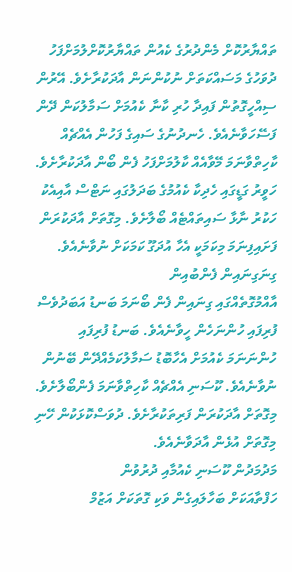ތައްޔާރުކޮށް މެންދުރުގެ ކެއުން ތައްޔާރުކޮށްލުމަށްފަހު ދުވަހުގެ މަސައްކަތަށް ނުކުންނަން އާދަކުރާށެވެ. އޭރުން ސިއްހީގޮތުން ފައިދާ ހުރި ކާނާ ކެއުމަށް ސަމާލުކަން ދޭން ފަސޭހަވާނެއެވެ. ހެނދުނުގެ ސައިގެ ފަހުން އެއްޗެއް ކާހިތްވާނަމަ މޭވާއެއް ކާލުމަށްފަހު ފެން ބޯން އާދަކުރާށެވެ. ހަވީރު ގަޑީގައި ހެދިކާ ކެއުމުގެ ބަދަލުގައި ނަޓްސް އާއިއެކު ހަކުރު ނާޅާ ސައިތައްޓެއް ބޯލާށެވެ. މިގޮތަށް އާދަކުރަން ފަށައިފިނަމަ މިކަމަކީ އެހާ އުދަގޫ ކަމަކަށް ނުވާނެއެވެ.
ގިނަގިނައިން ފެންބުއިން
އާއްމުގޮތެއްގައި ގިނައިން ފެން ބޯނަމަ ބަނޑު އަބަދުވެސް ފުރިފައި ހުންނަހެން ހީވާނެއެވެ. ބަނޑު ފުރިފައި ހުންނަނަމަ ކެއުމަށް އެހާބޮޑު ސަމާލުކަމެއްދޭން ބޭނުން ނުވާނެއެވެ. ކޫސަނި އެއްޗެއް ކާހިތްވާނަމަ ފެންބޯލާށެވެ. މިގޮތަށް އާދަކުރަން ފަރިތަކުރާށެވެ. ދުވަސްކޮޅަކުން ހޭނި މިގޮތަށް އުޅެން އާދަވާނެއެވެ.
މަދުމަދުން ކޫސަނި ކެއުމާއި ދުރުވުން
ހަފްތާއަކަށް ބަހާލައިގެން ވަކި ގޮތަކަށް އަޒުމް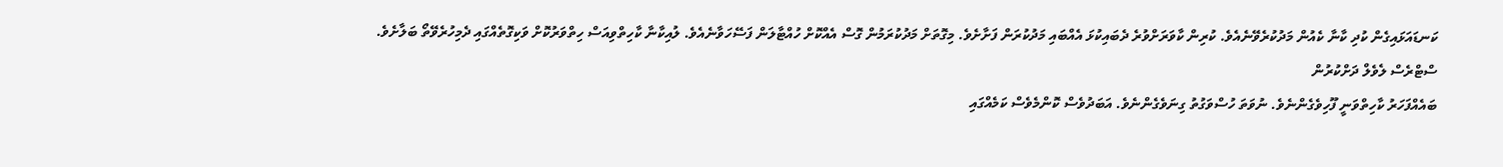ކަނޑައަޅައިގެން ކުދި ކާނާ ކެއުން މަދުކުރެވޭނެއެވެ. ކުރިން ކާވަރަށްވުރެ ދެބައިކުޅަ އެއްބައި މަދުކުރަން ފަށާށެވެ. މިގޮތަށް މަދުކުރަމުން ގޮސް އެއްކޮށް ހުއްޓާލަން ފަސޭހަވާނެއެވެ. ލުއިކާނާ ކާހިތްވިއަސް ހިތްވަރުކޮށް ވަކިގޮތެއްގައި ދެމިހުރެވޭތޯ ބަލާށެވެ.
ސްޓްރެސް ލެވެލް ދަށްކުރުން
ބައެއްފަހަރު ކާހިތްވަނީ ފޫހިވެގެންނެވެ. ނުވަތަ ހުސްވަގުތު ގިނަވެގެންނެވެ. އަބަދުވެސް ކޮންމެވެސް ކަމެއްގައި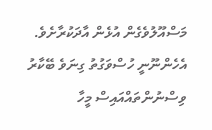މަސްއޫލުވެގެން އުޅެން އާދަކުރާށެވެ. އެހެންނޫނީ ހުސްވަގުތު ގިނަވެ ބޭކާރު ވިސްނުންތައްއައިސް މީހާ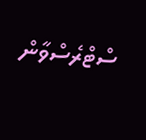ސްޓްރެސްވާން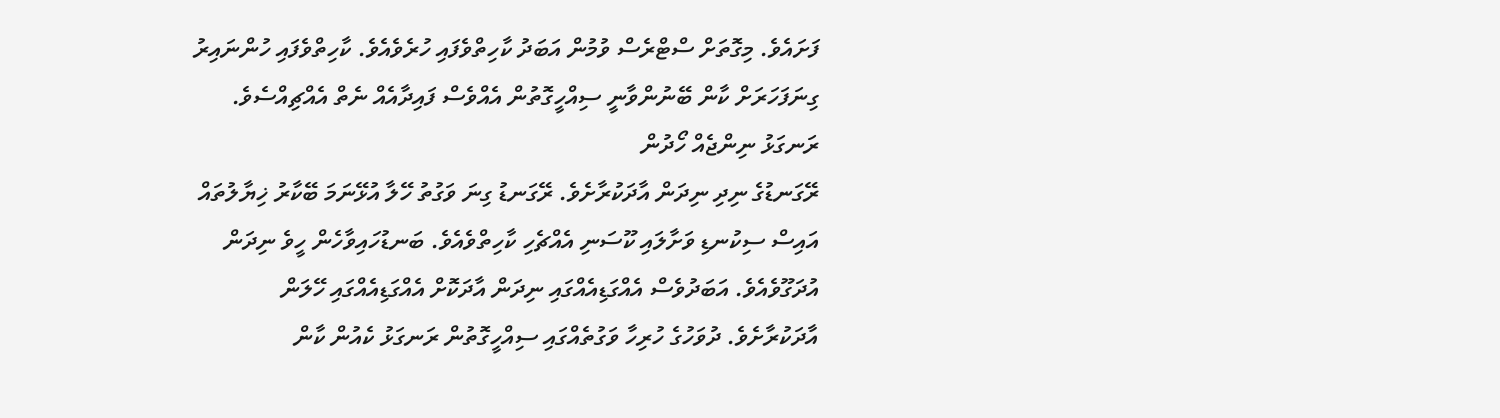ފަށައެވެ. މިގޮތަށް ސްޓްރެސް ވުމުން އަބަދު ކާހިތްވެފައި ހުރެވެއެވެ. ކާހިތްވެފައި ހުންނައިރު ގިނަފަހަރަށް ކާން ބޭނުންވާނީ ސިއްހީގޮތުން އެއްވެސް ފައިދާއެއް ނެތް އެއްޗިއްސެވެ.
ރަނގަޅު ނިންޖެއް ހޯދުން
ރޭގަނޑުގެ ނިދި ނިދަން އާދަކުރާށެވެ. ރޭގަނޑު ގިނަ ވަގުތު ހޭލާ އުޅޭނަމަ ބޭކާރު ޚިޔާލުތައް އައިސް ސިކުނޑި ވަށާލައި ކޫސަނި އެއްޗެހި ކާހިތްވެއެވެ. ބަނޑުހައިވާހެން ހީވެ ނިދަން އުދަގޫވެއެވެ. އަބަދުވެސް އެއްގަޑިއެއްގައި ނިދަން އާދަކޮށް އެއްގަޑިއެއްގައި ހޭލަން އާދަކުރާށެވެ. ދުވަހުގެ ހުރިހާ ވަގުތެއްގައި ސިއްހީގޮތުން ރަނގަޅު ކެއުން ކާން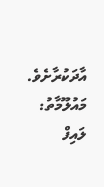އާދަކުރާށެވެ.
މައުލޫމާތު: ލައިފް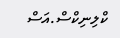ކްލިނިކްސް.އަސް